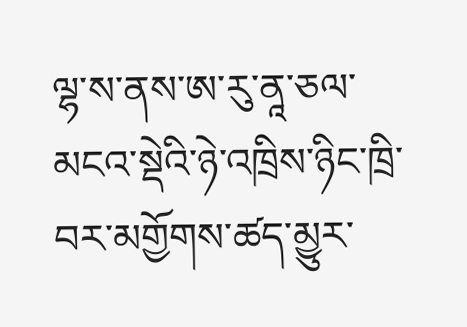ལྷ་ས་ནས་ཨ་རུ་ནཱ་ཅལ་མངའ་སྡེའི་ཉེ་འཁྲིས་ཉིང་ཁྲི་བར་མགྱོགས་ཚད་མྱུར་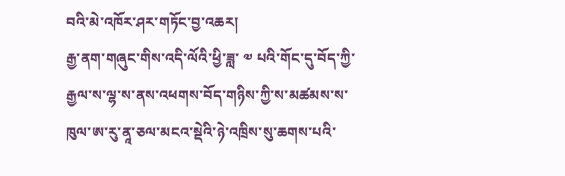བའི་མེ་འཁོར་ཤར་གཏོང་བྱ་འཆར།
རྒྱ་ནག་གཞུང་གིས་འདི་ལོའི་ཕྱི་ཟླ་ ༧ པའི་གོང་དུ་བོད་ཀྱི་རྒྱལ་ས་ལྷ་ས་ནས་འཕགས་བོད་གཉིས་ཀྱི་ས་མཚམས་ས་ཁུལ་ཨ་རུ་ནཱ་ཅལ་མངའ་སྡེའི་ཉེ་འཁྲིས་སུ་ཆགས་པའི་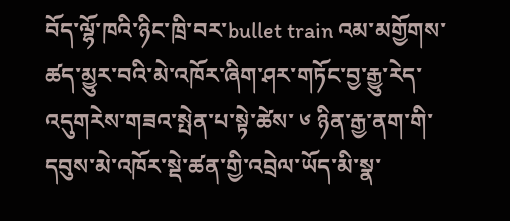བོད་ལྷོ་ཁའི་ཉིང་ཁྲི་བར་bullet train འམ་མགྱོགས་ཚད་མྱུར་བའི་མེ་འཁོར་ཞིག་ཤར་གཏོང་བྱ་རྒྱུ་རེད་འདུགརེས་གཟའ་སྤེན་པ་སྟེ་ཚེས་ ༦ ཉིན་རྒྱ་ནག་གི་དབུས་མེ་འཁོར་སྡེ་ཚན་གྱི་འབྲེལ་ཡོད་མི་སྣ་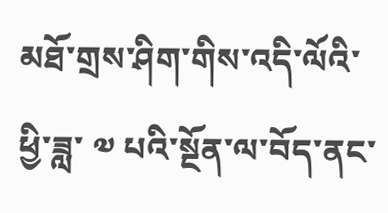མཐོ་གྲས་ཤིག་གིས་འདི་ལོའི་ཕྱི་ཟླ་ ༧ པའི་སྔོན་ལ་བོད་ནང་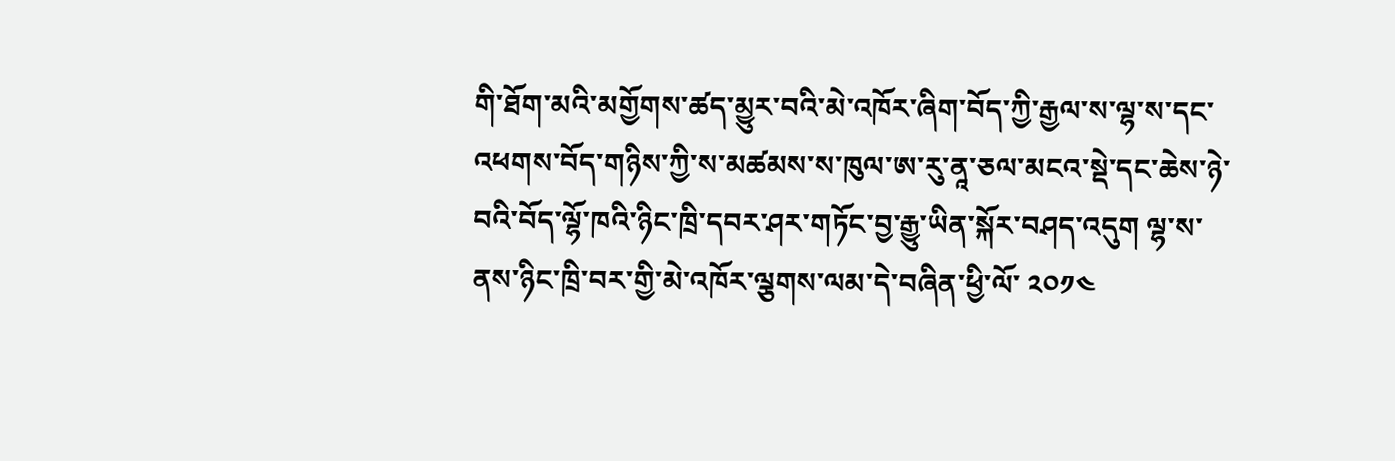གི་ཐོག་མའི་མགྱོགས་ཚད་མྱུར་བའི་མེ་འཁོར་ཞིག་བོད་ཀྱི་རྒྱལ་ས་ལྷ་ས་དང་འཕགས་བོད་གཉིས་ཀྱི་ས་མཚམས་ས་ཁུལ་ཨ་རུ་ནཱ་ཅལ་མངའ་སྡེ་དང་ཆེས་ཉེ་བའི་བོད་ལྷོ་ཁའི་ཉིང་ཁྲི་དབར་ཤར་གཏོང་བྱ་རྒྱུ་ཡིན་སྐོར་བཤད་འདུག ལྷ་ས་ནས་ཉིང་ཁྲི་བར་གྱི་མེ་འཁོར་ལྕགས་ལམ་དེ་བཞིན་ཕྱི་ལོ་ ༢༠༡༤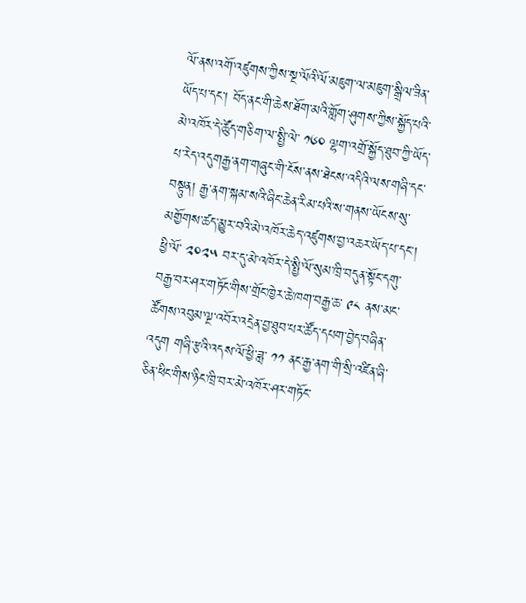ལོ་ནས་འགོ་འཛུགས་ཀྱིས་སྔ་ལོའི་ལོ་མཇུག་ལ་མཇུག་སྒྲིལ་ཟིན་ཡོད་པ་དང་། བོད་ནང་གི་ཆེས་ཐོག་མའི་གློག་ཤུགས་ཀྱིས་སྐྱོད་པའི་མེ་འཁོར་དེ་ཚོུད་གཅིག་ལ་སྤྱི་ལེ་ ༡༦༠ ལྷག་འགྲོ་སྐྱོད་ཐུབ་ཀྱི་ཡོད་པ་རེད་འདུགརྒྱ་ནག་གཞུང་གི་ངོས་ནས་ཐེངས་འདིའི་ལས་གཞི་དང་བསྟུན། རྒྱ་ནག་སྐམ་སའི་ཞིང་ཆེན་རིམ་པའི་ས་གནས་ཡོངས་སུ་མགྱོགས་ཚད་མྱུར་བའི་མེ་འཁོར་ཆེད་འཛུགས་བྱ་འཆར་ཡོད་པ་དང་། ཕྱི་ལོ་ ༢༠༢༥ བར་དུ་མེ་འཁོར་དེ་སྤྱི་ལོ་སུམ་ཁྲི་བདུན་སྟོང་དགུ་བརྒྱ་བར་ཤར་གཏོང་གིས་གྲོང་ཁྱེར་ཆེ་ཁག་བརྒྱ་ཆ་ ༩༨ ནས་མང་ཚོགས་འབུམ་ལྔ་འབོར་འདྲེན་བྱ་ཐུབ་པར་ཚོད་དཔག་བྱེད་བཞིན་འདུག གཞི་རྩའི་འདས་ལོ་ཕྱི་ཟླ་ ༡༡ ནང་རྒྱ་ནག་གི་སྲི་འཛིན་ཞི་ཅིན་ཕིང་གིས་ཉིང་ཁྲི་བར་མེ་འཁོར་ཤར་གཏོང་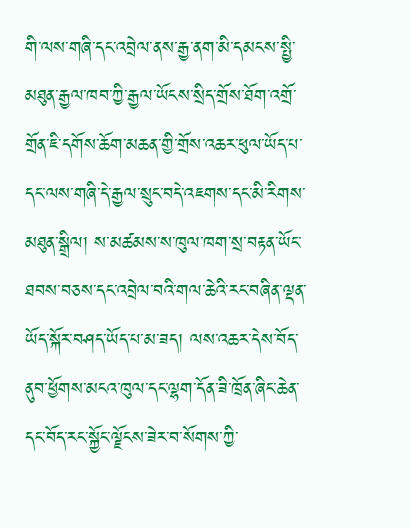གི་ལས་གཞི་དང་འབྲེལ་ནས་རྒྱ་ནག་མི་དམངས་སྤྱི་མཐུན་རྒྱལ་ཁབ་ཀྱི་རྒྱལ་ཡོངས་སྲིད་གྲོས་ཐོག་འགྲོ་གྲོན་ཇི་དགོས་ཆོག་མཆན་གྱི་གྲོས་འཆར་ཕུལ་ཡོད་པ་དང་ལས་གཞི་དེ་རྒྱལ་སྲུང་བདེ་འཇགས་དང་མི་རིགས་མཐུན་སྒྲིལ། ས་མཚམས་ས་ཁུལ་ཁག་སྲ་བརྟན་ཡོང་ཐབས་བཅས་དང་འབྲེལ་བའི་གལ་ཆེའི་རང་བཞིན་ལྡན་ཡོད་སྐོར་བཤད་ཡོད་པ་མ་ཟད། ལས་འཆར་དེས་བོད་ནུབ་ཕྱོགས་མངའ་ཁུལ་དང་ལྷག་དོན་ཟི་ཁྲོན་ཞིང་ཆེན་དང་བོད་རང་སྐྱོང་ལྗོངས་ཟེར་བ་སོགས་ཀྱི་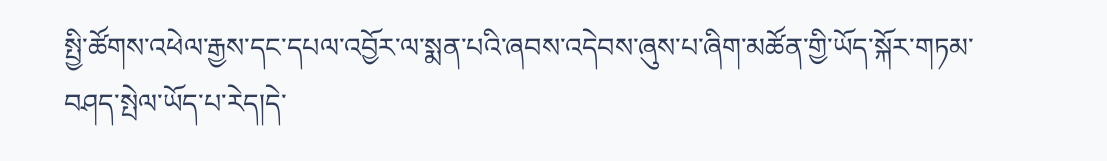སྤྱི་ཚོགས་འཕེལ་རྒྱས་དང་དཔལ་འབྱོར་ལ་སྨན་པའི་ཞབས་འདེབས་ཞུས་པ་ཞིག་མཚོན་གྱི་ཡོད་སྐོར་གཏམ་བཤད་སྤེལ་ཡོད་པ་རེད།དེ་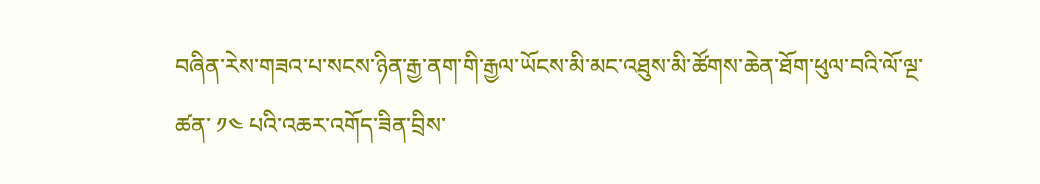བཞིན་རེས་གཟའ་པ་སངས་ཉིན་རྒྱ་ནག་གི་རྒྱལ་ཡོངས་མི་མང་འཐུས་མི་ཚོགས་ཆེན་ཐོག་ཕུལ་བའི་ལོ་ལྔ་ཚན་ ༡༤ པའི་འཆར་འགོད་ཟིན་བྲིས་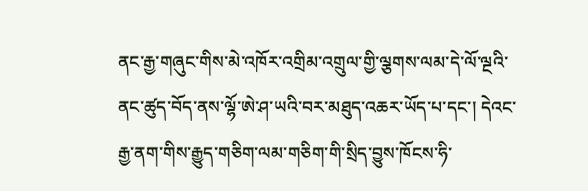ནང་རྒྱ་གཞུང་གིས་མེ་འཁོར་འགྲིམ་འགྲུལ་གྱི་ལྕགས་ལམ་དེ་ལོ་ལྔའི་ནང་ཚུད་བོད་ནས་ལྷོ་ཨེ་ཤ་ཡའི་བར་མཐུད་འཆར་ཡོད་པ་དང་། དེའང་རྒྱ་ནག་གིས་རྒྱུད་གཅིག་ལམ་གཅིག་གི་སྲིད་བྱུས་ཁོངས་ཧི་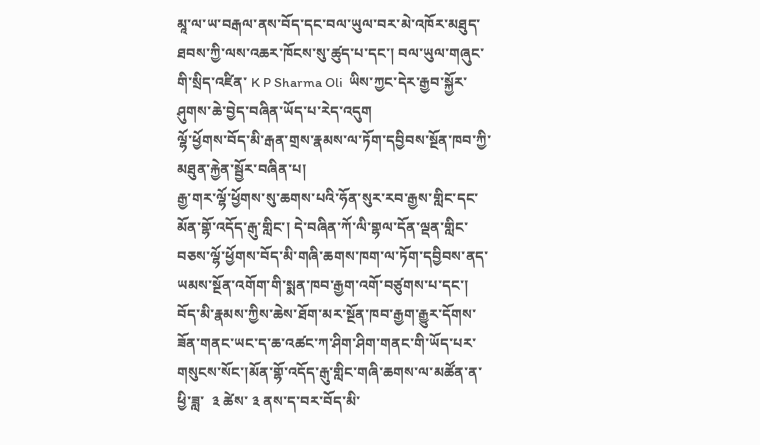མཱ་ལ་ཡ་བརྒལ་ནས་བོད་དང་བལ་ཡུལ་བར་མེ་འཁོར་མཐུད་ཐབས་ཀྱི་ལས་འཆར་ཁོངས་སུ་ཚུད་པ་དང་། བལ་ཡུལ་གཞུང་གི་སྲིད་འཛིན་ K P Sharma Oli  ཡིས་ཀྱང་དེར་རྒྱབ་སྐྱོར་ཤུགས་ཆེ་བྱེད་བཞིན་ཡོད་པ་རེད་འདུག
ལྷོ་ཕྱོགས་བོད་མི་རྒན་གྲས་རྣམས་ལ་ཏོག་དབྱིབས་སྔོན་ཁབ་ཀྱི་མཐུན་རྐྱེན་སྦྱོར་བཞིན་པ།
རྒྱ་གར་ལྷོ་ཕྱོགས་སུ་ཆགས་པའི་ཧོན་སུར་རབ་རྒྱས་གླིང་དང་མོན་གྷོ་འདོད་རྒུ་གླིང་། དེ་བཞིན་ཀོ་ལི་གྷལ་དོན་ལྡན་གླིང་བཅས་ལྷོ་ཕྱོགས་བོད་མི་གཞི་ཆགས་ཁག་ལ་ཏོག་དབྱིབས་ནད་ཡམས་སྔོན་འགོག་གི་སྨན་ཁབ་རྒྱག་འགོ་བཙུགས་པ་དང་། བོད་མི་རྣམས་ཀྱིས་ཆེས་ཐོག་མར་སྔོན་ཁབ་རྒྱག་རྒྱུར་དོགས་ཟོན་གནང་ཡང་ད་ཆ་འཚང་ཀ་ཤིག་ཤིག་གནང་གི་ཡོད་པར་གསུངས་སོང་།མོན་གྷོ་འདོད་རྒུ་གླིང་གཞི་ཆགས་ལ་མཚོན་ན་ཕྱི་ཟླ་  ༣ ཚེས་ ༣ ནས་ད་བར་བོད་མི་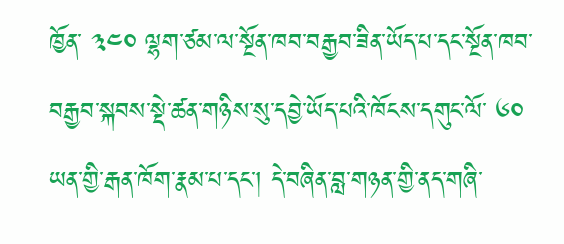ཁྱོན་ ༣༤༠ ལྷག་ཙམ་ལ་སྔོན་ཁབ་བརྒྱབ་ཟིན་ཡོད་པ་དང་སྔོན་ཁབ་བརྒྱབ་སྐབས་སྡེ་ཚན་གཉིས་སུ་དབྱེ་ཡོད་པའི་ཁོངས་དགུང་ལོ་ ༦༠ ཡན་གྱི་རྒན་ཁོག་རྣམ་པ་དང་། དེ་བཞིན་བླ་གཉན་གྱི་ནད་གཞི་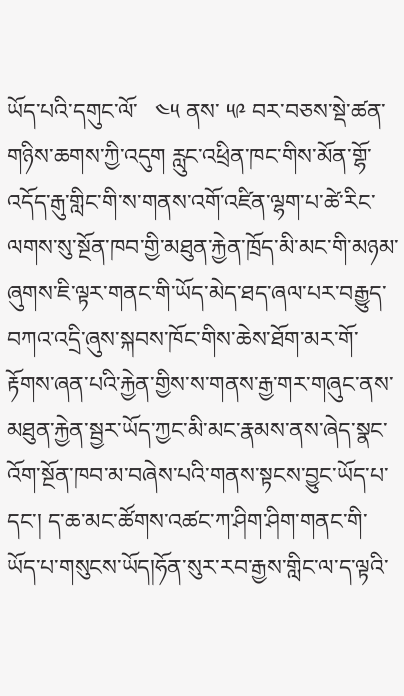ཡོད་པའི་དགུང་ལོ་   ༤༥ ནས་ ༥༩ བར་བཅས་སྡེ་ཚན་གཉིས་ཆགས་ཀྱི་འདུག རླུང་འཕྲིན་ཁང་གིས་མོན་གྷོ་འདོད་རྒུ་གླིང་གི་ས་གནས་འགོ་འཛིན་ལྷག་པ་ཚེ་རིང་ལགས་སུ་སྔོན་ཁབ་གྱི་མཐུན་རྐྱེན་ཁྲོད་མི་མང་གི་མཉམ་ཞུགས་ཇི་ལྟར་གནང་གི་ཡོད་མེད་ཐད་ཞལ་པར་བརྒྱུད་བཀའ་འདྲི་ཞུས་སྐབས་ཁོང་གིས་ཆེས་ཐོག་མར་གོ་རྟོགས་ཞན་པའི་རྐྱེན་གྱིས་ས་གནས་རྒྱ་གར་གཞུང་ནས་མཐུན་རྐྱེན་སྦྱར་ཡོད་ཀྱང་མི་མང་རྣམས་ནས་ཞེད་སྣང་འོག་སྔོན་ཁབ་མ་བཞེས་པའི་གནས་སྟངས་བྱུང་ཡོད་པ་དང་། ད་ཆ་མང་ཚོགས་འཚང་ཀ་ཤིག་ཤིག་གནང་གི་ཡོད་པ་གསུངས་ཡོད།ཧོན་སུར་རབ་རྒྱས་གླིང་ལ་ད་ལྟའི་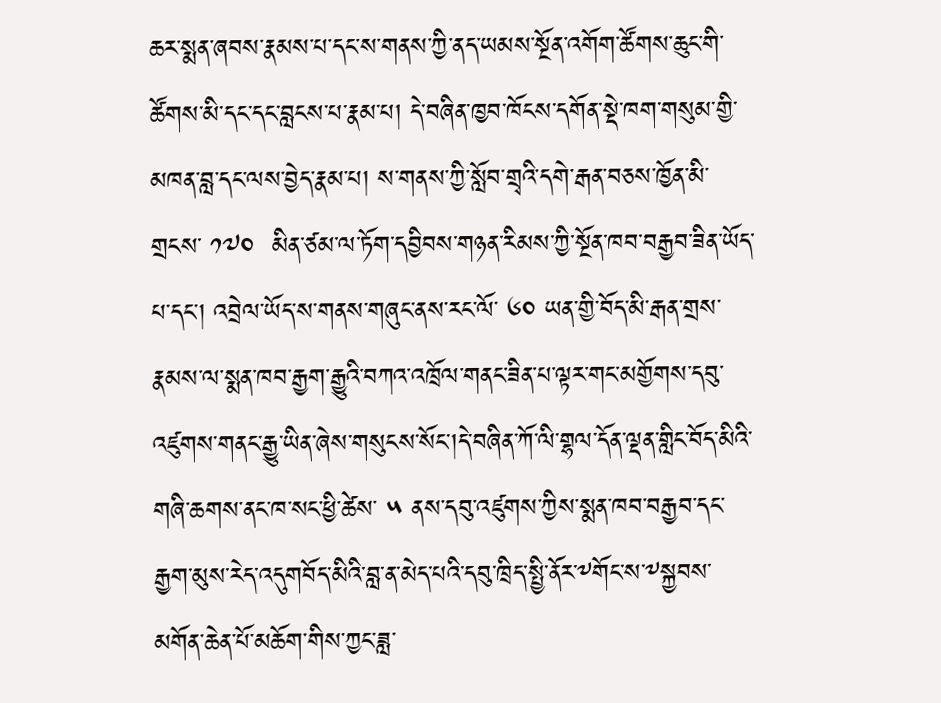ཆར་སྨན་ཞབས་རྣམས་པ་དང་ས་གནས་ཀྱི་ནད་ཡམས་སྔོན་འགོག་ཚོགས་ཆུང་གི་ཚོགས་མི་དང་དང་བླངས་པ་རྣམ་པ། དེ་བཞིན་ཁྱབ་ཁོངས་དགོན་སྡེ་ཁག་གསུམ་གྱི་མཁན་བླ་དང་ལས་བྱེད་རྣམ་པ། ས་གནས་ཀྱི་སློབ་གྲྭའི་དགེ་རྒན་བཅས་ཁྱོན་མི་གྲངས་ ༡༧༠  མིན་ཙམ་ལ་ཏོག་དབྱིབས་གཉན་རིམས་ཀྱི་སྔོན་ཁབ་བརྒྱབ་ཟིན་ཡོད་པ་དང་། འབྲེལ་ཡོད་ས་གནས་གཞུང་ནས་རང་ལོ་ ༦༠ ཡན་གྱི་བོད་མི་རྒན་གྲས་རྣམས་ལ་སྨན་ཁབ་རྒྱག་རྒྱུའི་བཀའ་འཁྲོལ་གནང་ཟིན་པ་ལྟར་གང་མགྱོགས་དབུ་འཛུགས་གནང་རྒྱུ་ཡིན་ཞེས་གསུངས་སོང་།དེ་བཞིན་ཀོ་ལི་གྷལ་དོན་ལྡན་གླིང་བོད་མིའི་གཞི་ཆགས་ནང་ཁ་སང་ཕྱི་ཚེས་ ༥ ནས་དབུ་འཛུགས་ཀྱིས་སྨན་ཁབ་བརྒྱབ་དང་རྒྱག་མུས་རེད་འདུགབོད་མིའི་བླ་ན་མེད་པའི་དབུ་ཁྲིད་སྤྱི་ནོར་༸གོང་ས་༸སྐྱབས་མགོན་ཆེན་པོ་མཆོག་གིས་ཀྱང་ཟླ་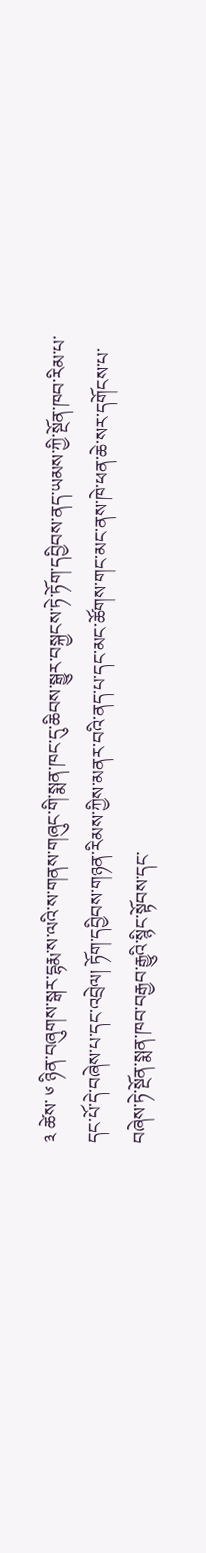༣ ཚེས་ ༦ ཉིན་བཞུགས་སྒར་དྷརྨ་ས་ལའི་ས་གནས་གཞུང་གི་སྨན་ཁང་དུ་ཆིབས་སྒྱུར་བསྐྱངས་ཏེ་ཏོག་དབྱིབས་ནད་ཡམས་ཀྱི་སྔོན་ཁབ་རིམ་པ་དང་པོ་དེ་བཞེས་པ་དང་འབྲེལ། ཏོག་དབྱིབས་གཉན་རིམས་ཀྱིས་མནར་བའི་ནད་པ་དང་མང་ཚོགས་གང་མང་ནས་ཁེ་ཕན་ཆེ་སར་དགོངས་པ་བཞེས་ཏེ་སྔོན་སྨན་ཁབ་བརྒྱབ་རྒྱུའི་སྙིང་སྟོབས་དང་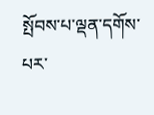སྤོབས་པ་ལྡན་དགོས་པར་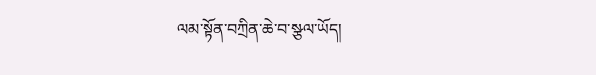ལམ་སྟོན་བཀྲིན་ཆེ་བ་སྩལ་ཡོད།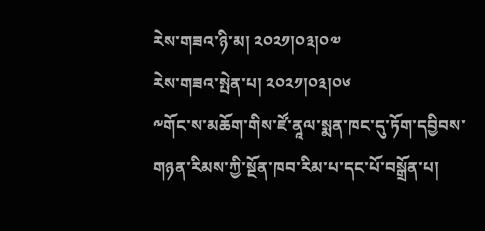རེས་གཟའ་ཉི་མ། ༢༠༢༡།༠༣།༠༧
རེས་གཟའ་སྤེན་པ། ༢༠༢༡།༠༣།༠༦
༸གོང་ས་མཆོག་གིས་ཛོ་ནཱལ་སྨན་ཁང་དུ་ཏོག་དབྱིབས་གཉན་རིམས་ཀྱི་སྔོན་ཁབ་རིམ་པ་དང་པོ་བསྒྲོན་པ།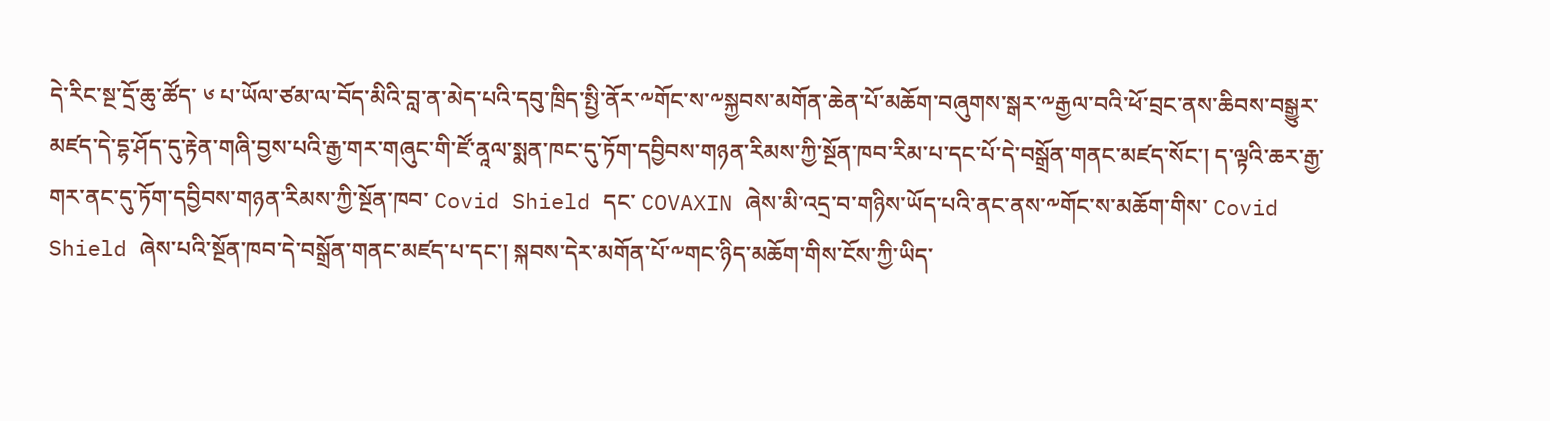དེ་རིང་སྔ་དྲོ་ཆུ་ཚོད་ ༦ པ་ཡོལ་ཙམ་ལ་བོད་མིའི་བླ་ན་མེད་པའི་དབུ་ཁྲིད་སྤྱི་ནོར་༸གོང་ས་༸སྐྱབས་མགོན་ཆེན་པོ་མཆོག་བཞུགས་སྒར་༸རྒྱལ་བའི་ཕོ་བྲང་ནས་ཆིབས་བསྒྱུར་མཛད་དེ་དྷ་ཤོད་དུ་རྟེན་གཞི་བྱས་པའི་རྒྱ་གར་གཞུང་གི་ཛོ་ནཱལ་སྨན་ཁང་དུ་ཏོག་དབྱིབས་གཉན་རིམས་ཀྱི་སྔོན་ཁབ་རིམ་པ་དང་པོ་དེ་བསྒྲོན་གནང་མཛད་སོང་། ད་ལྟའི་ཆར་རྒྱ་གར་ནང་དུ་ཏོག་དབྱིབས་གཉན་རིམས་ཀྱི་སྔོན་ཁབ་ Covid Shield དང་ COVAXIN ཞེས་མི་འདྲ་བ་གཉིས་ཡོད་པའི་ནང་ནས་༸གོང་ས་མཆོག་གིས་ Covid Shield ཞེས་པའི་སྔོན་ཁབ་དེ་བསྒྲོན་གནང་མཛད་པ་དང་། སྐབས་དེར་མགོན་པོ་༸གང་ཉིད་མཆོག་གིས་ངོས་ཀྱི་ཡིད་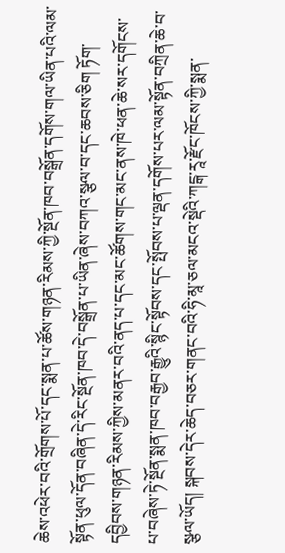ཆེས་འཕེར་བའི་གྲོགས་པོ་དང་སྨན་པ་ཚོས་གཉན་རིམས་ཀྱི་སྔོན་ཁབ་བསྒྲོན་དགོས་གལ་ཡིན་པའི་ལམ་སྟོན་ཕུལ་དོན་བཞིན་དེ་རིང་སྔོན་ཁབ་དེ་བསྒྲོན་པ་ཡིན་ཞེས་བཀའ་སྩལ་བ་དང་ཆབས་ཅིག ཏོག་དབྱིབས་གཉན་རིམས་ཀྱིས་མནར་བའི་ནད་པ་དང་མང་ཚོགས་གང་མང་ནས་ཁེ་ཕན་ཆེ་སར་དགོངས་པ་བཞེས་ཏེ་སྔོན་སྨན་ཁབ་བརྒྱབ་རྒྱུའི་སྙིང་སྟོབས་དང་སྤོབས་པ་ལྡན་དགོས་པར་ལམ་སྟོན་བཀྲིན་ཆེ་བ་སྩལ་ཡོད། སྐབས་དེར་ཆེད་བཅར་གནང་བའི་ཧི་མཱ་ཅལ་མངའ་སྡེའི་ཀངྒ་རཱ་རྫོང་ཁོངས་ཀྱི་སྨན་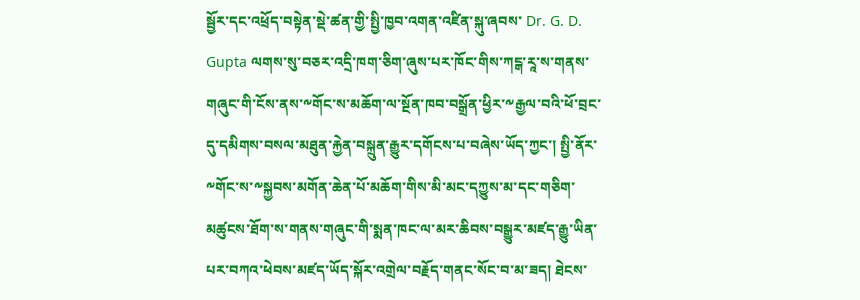སྦྱོར་དང་འཕྲོད་བསྟེན་སྡེ་ཚན་གྱི་སྤྱི་ཁྱབ་འགན་འཛིན་སྐུ་ཞབས་ Dr. G. D. Gupta ལགས་སུ་བཅར་འདྲི་ཁག་ཅིག་ཞུས་པར་ཁོང་གིས་ཀངྒ་རཱ་ས་གནས་གཞུང་གི་ངོས་ནས་༸གོང་ས་མཆོག་ལ་སྔོན་ཁབ་བསྒྲོན་ཕྱིར་༸རྒྱལ་བའི་ཕོ་བྲང་དུ་དམིགས་བསལ་མཐུན་རྐྱེན་བསྐྲུན་རྒྱུར་དགོངས་པ་བཞེས་ཡོད་ཀྱང་། སྤྱི་ནོར་༸གོང་ས་༸སྐྱབས་མགོན་ཆེན་པོ་མཆོག་གིས་མི་མང་དཀྱུས་མ་དང་གཅིག་མཚུངས་ཐོག་ས་གནས་གཞུང་གི་སྨན་ཁང་ལ་མར་ཆིབས་བསྒྱུར་མཛད་རྒྱུ་ཡིན་པར་བཀའ་ཕེབས་མཛད་ཡོད་སྐོར་འགྲེལ་བརྗོད་གནང་སོང་བ་མ་ཟད། ཐེངས་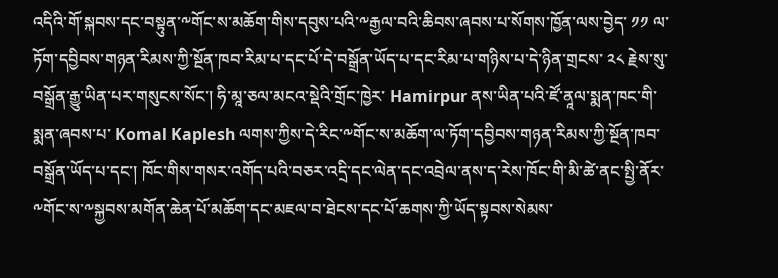འདིའི་གོ་སྐབས་དང་བསྟུན་༸གོང་ས་མཆོག་གིས་དབུས་པའི་༸རྒྱལ་བའི་ཆིབས་ཞབས་པ་སོགས་ཁྱོན་ལས་བྱེད་ ༡༡ ལ་ཏོག་དབྱིབས་གཉན་རིམས་ཀྱི་སྔོན་ཁབ་རིམ་པ་དང་པོ་དེ་བསྒྲོན་ཡོད་པ་དང་རིམ་པ་གཉིས་པ་དེ་ཉིན་གྲངས་ ༢༨ རྗེས་སུ་བསྒྲོན་རྒྱུ་ཡིན་པར་གསུངས་སོང་། ཧི་མཱ་ཅལ་མངའ་སྡེའི་གྲོང་ཁྱེར་ Hamirpur ནས་ཡིན་པའི་ཛོ་ནཱལ་སྨན་ཁང་གི་སྨན་ཞབས་པ་ Komal Kaplesh ལགས་ཀྱིས་དེ་རིང་༸གོང་ས་མཆོག་ལ་ཏོག་དབྱིབས་གཉན་རིམས་ཀྱི་སྔོན་ཁབ་བསྒྲོན་ཡོད་པ་དང་། ཁོང་གིས་གསར་འགོད་པའི་བཅར་འདྲི་དང་ལེན་དང་འབྲེལ་ནས་ད་རེས་ཁོང་གི་མི་ཚེ་ནང་སྤྱི་ནོར་༸གོང་ས་༸སྐྱབས་མགོན་ཆེན་པོ་མཆོག་དང་མཇལ་བ་ཐེངས་དང་པོ་ཆགས་ཀྱི་ཡོད་སྟབས་སེམས་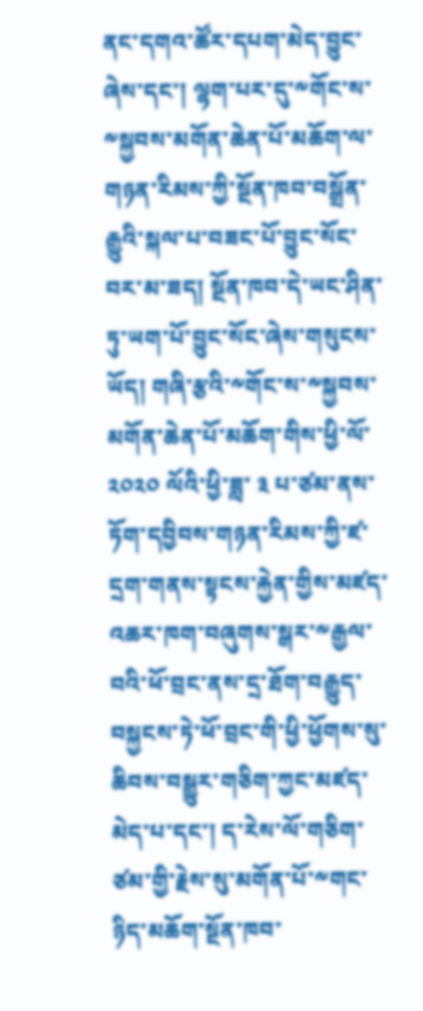ནང་དགའ་ཚོར་དཔག་མེད་བྱུང་ཞེས་དང་། ལྷག་པར་དུ་༸གོང་ས་༸སྐྱབས་མགོན་ཆེན་པོ་མཆོག་ལ་གཉན་རིམས་ཀྱི་སྔོན་ཁབ་བསྒྲོན་རྒྱུའི་སྐལ་པ་བཟང་པོ་བྱུང་སོང་བར་མ་ཟད། སྔོན་ཁབ་དེ་ཡང་ཤིན་ཏུ་ཡག་པོ་བྱུང་སོང་ཞེས་གསུངས་ཡོད། གཞི་རྩའི་༸གོང་ས་༸སྐྱབས་མགོན་ཆེན་པོ་མཆོག་གིས་ཕྱི་ལོ་ ༢༠༢༠ ལོའི་ཕྱི་ཟླ་ ༣ པ་ཙམ་ནས་ཏོག་དབྱིབས་གཉན་རིམས་ཀྱི་ཛ་དྲག་གནས་སྟངས་རྐྱེན་གྱིས་མཛད་འཆར་ཁག་བཞུགས་སྒར་༸རྒྱལ་བའི་ཕོ་བྲང་ནས་དྲ་ཐོག་བརྒྱུད་བསྐྱངས་ཏེ་ཕོ་བྲང་གི་ཕྱི་ཕྱོགས་སུ་ཆིབས་བསྒྱུར་གཅིག་ཀྱང་མཛད་མེད་པ་དང་། ད་རེས་ལོ་གཅིག་ཙམ་གྱི་རྗེས་སུ་མགོན་པོ་༸གང་ཉིད་མཆོག་སྔོན་ཁབ་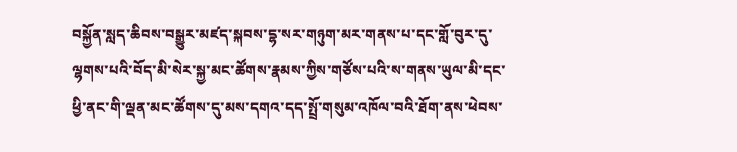བསྐྱོན་སླད་ཆིབས་བསྒྱུར་མཛད་སྐབས་དྷ་སར་གཉུག་མར་གནས་པ་དང་གློ་བུར་དུ་ལྷགས་པའི་བོད་མི་སེར་སྐྱ་མང་ཚོགས་རྣམས་ཀྱིས་གཙོས་པའི་ས་གནས་ཡུལ་མི་དང་ཕྱི་ནང་གི་ལྡན་མང་ཚོགས་དུ་མས་དགའ་དད་སྤྲོ་གསུམ་འཁོལ་བའི་ཐོག་ནས་ཕེབས་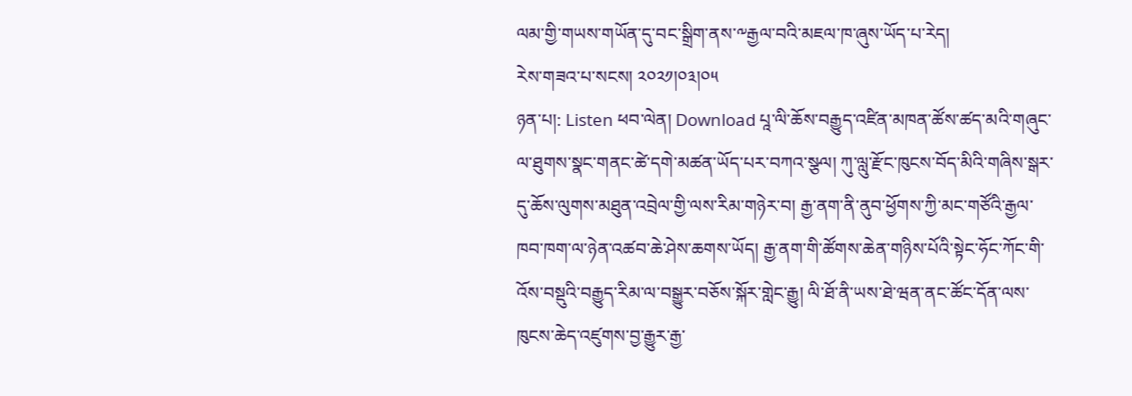ལམ་གྱི་གཡས་གཡོན་དུ་བང་སྒྲིག་ནས་༸རྒྱལ་བའི་མཇལ་ཁ་ཞུས་ཡོད་པ་རེད།
རེས་གཟའ་པ་སངས། ༢༠༢༡།༠༣།༠༥
ཉན་པ།: Listen ཕབ་ལེན། Download པཱ་ལི་ཆོས་བརྒྱུད་འཛིན་མཁན་ཚོས་ཚད་མའི་གཞུང་ལ་ཐུགས་སྣང་གནང་ཚེ་དགེ་མཚན་ཡོད་པར་བཀའ་སྩལ། ཀུ་ལླུ་རྫོང་ཁུངས་བོད་མིའི་གཞིས་སྒར་དུ་ཆོས་ལུགས་མཐུན་འབྲེལ་གྱི་ལས་རིམ་གཉེར་བ། རྒྱ་ནག་ནི་ནུབ་ཕྱོགས་ཀྱི་མང་གཙོའི་རྒྱལ་ཁབ་ཁག་ལ་ཉེན་འཚབ་ཆེ་ཤེས་ཆགས་ཡོད། རྒྱ་ནག་གི་ཚོགས་ཆེན་གཉིས་པོའི་སྟེང་ཧོང་ཀོང་གི་འོས་བསྡུའི་བརྒྱུད་རིམ་ལ་བསྒྱུར་བཅོས་སྐོར་གླེང་རྒྱུ། ལི་ཐོ་ནི་ཡས་ཐེ་ཝན་ནང་ཚོང་དོན་ལས་ཁུངས་ཆེད་འཛུགས་བྱ་རྒྱུར་རྒྱ་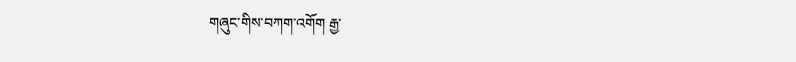གཞུང་གིས་བཀག་འགོག རྒྱ་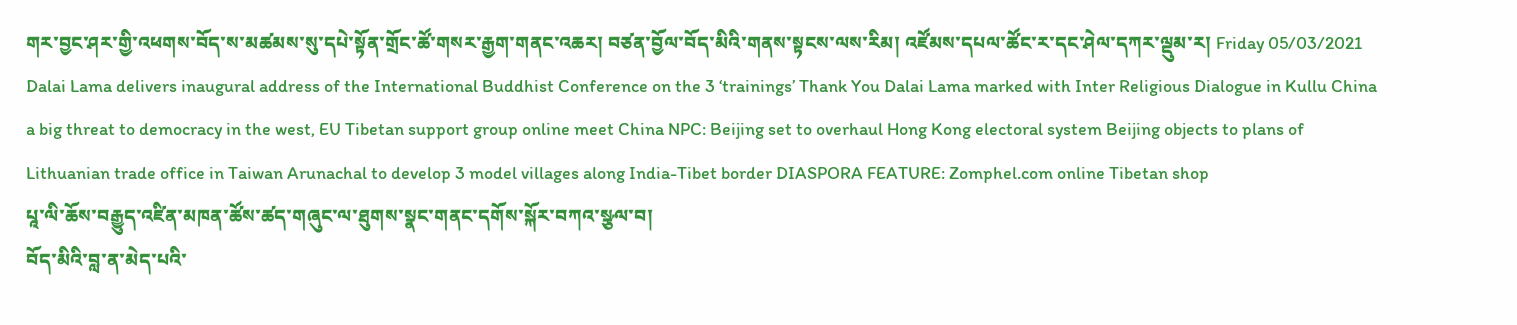གར་བྱང་ཤར་གྱི་འཕགས་བོད་ས་མཚམས་སུ་དཔེ་སྟོན་གྲོང་ཚོ་གསར་རྒྱག་གནང་འཆར། བཙན་བྱོལ་བོད་མིའི་གནས་སྟངས་ལས་རིམ། འཛོམས་དཔལ་ཚོང་ར་དང་ཤེལ་དཀར་ལྡུམ་ར། Friday 05/03/2021 Dalai Lama delivers inaugural address of the International Buddhist Conference on the 3 ‘trainings’ Thank You Dalai Lama marked with Inter Religious Dialogue in Kullu China a big threat to democracy in the west, EU Tibetan support group online meet China NPC: Beijing set to overhaul Hong Kong electoral system Beijing objects to plans of Lithuanian trade office in Taiwan Arunachal to develop 3 model villages along India-Tibet border DIASPORA FEATURE: Zomphel.com online Tibetan shop
པཱ་ལི་ཆོས་བརྒྱུད་འཛིན་མཁན་ཚོས་ཚད་གཞུང་ལ་ཐུགས་སྣང་གནང་དགོས་སྐོར་བཀའ་སྩལ་བ།
བོད་མིའི་བླ་ན་མེད་པའི་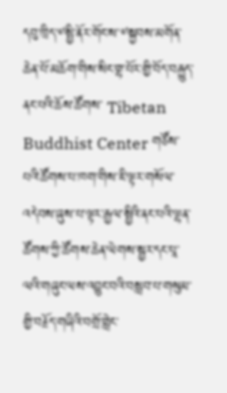དབུ་ཁྲིད་༸སྤྱི་ནོར་གོང་ས་༸སྐྱབས་མགོན་ཆེན་པོ་མཆོག་གིས་སིང་གྷ་པོར་གྱི་བོད་བརྒྱུད་ནང་པའི་ཆོས་ཚོགས་ Tibetan Buddhist Center གཙོས་པའི་ཚོགས་པ་ཁག་གིས་ཇི་ལྟར་གསོལ་འདེབས་ཞུས་པ་ལྟར་རྒྱལ་སྤྱིའི་ནང་པའི་ལྷན་ཚོགས་ཀྱི་ཚོགས་ཆེན་ལེགས་སྦྱར་དང་པཱ་ལའི་གཞུང་ལས་འབྱུང་བའི་བསླབ་པ་གསུམ་གྱི་བརྗོད་གཞིའི་བགྲོ་གླེང་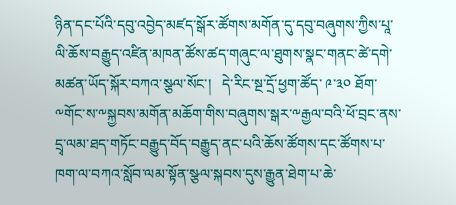ཉིན་དང་པོའི་དབུ་འབྱེད་མཛད་སྒོར་ཚོགས་མགོན་དུ་དབུ་བཞུགས་ཀྱིས་པཱ་ལི་ཆོས་བརྒྱུད་འཛིན་མཁན་ཚོས་ཚད་གཞུང་ལ་ཐུགས་སྣང་གནང་ཚེ་དགེ་མཚན་ཡོད་སྐོར་བཀའ་སྩལ་སོང་།   དེ་རིང་སྔ་དྲོ་ཕྱག་ཚོད་ ༩་༣༠ ཐོག་༸གོང་ས་༸སྐྱབས་མགོན་མཆོག་གིས་བཞུགས་སྒར་༸རྒྱལ་བའི་ཕོ་བྲང་ནས་དྲྭ་ལམ་ཐད་གཏོང་བརྒྱུད་བོད་བརྒྱུད་ནང་པའི་ཆོས་ཚོགས་དང་ཚོགས་པ་ཁག་ལ་བཀའ་སློབ་ལམ་སྟོན་སྩལ་སྐབས་དུས་རྒྱུན་ཐེག་པ་ཆེ་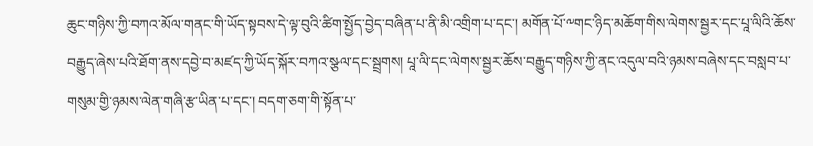ཆུང་གཉིས་ཀྱི་བཀའ་མོལ་གནང་གི་ཡོད་སྟབས་དེ་ལྟ་བུའི་ཚིག་སྤྱོད་བྱེད་བཞིན་པ་ནི་མི་འགྲིག་པ་དང་། མགོན་པོ་༸གང་ཉིད་མཆོག་གིས་ལེགས་སྦྱར་དང་པཱ་ལིའི་ཆོས་བརྒྱུད་ཞེས་པའི་ཐོག་ནས་དབྱེ་བ་མཛད་ཀྱི་ཡོད་སྐོར་བཀའ་སྩལ་དང་སྦྲགས། པཱ་ལི་དང་ལེགས་སྦྱར་ཆོས་བརྒྱུད་གཉིས་ཀྱི་ནང་འདུལ་བའི་ཉམས་བཞེས་དང་བསླབ་པ་གསུམ་གྱི་ཉམས་ལེན་གཞི་རྩ་ཡིན་པ་དང་། བདག་ཅག་གི་སྟོན་པ་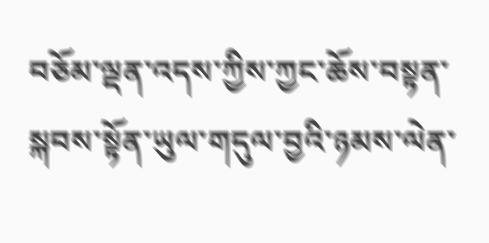བཅོམ་ལྡན་འདས་ཀྱིས་ཀྱང་ཆོས་བསྟན་སྐབས་སྟོན་ཡུལ་གདུལ་བྱའི་ཉམས་ལེན་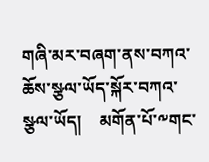གཞི་མར་བཞག་ནས་བཀའ་ཆོས་སྩལ་ཡོད་སྐོར་བཀའ་སྩལ་ཡོད།    མགོན་པོ་༸གང་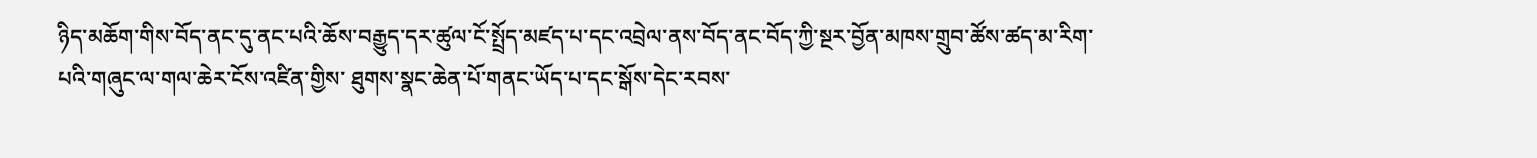ཉིད་མཆོག་གིས་བོད་ནང་དུ་ནང་པའི་ཆོས་བརྒྱུད་དར་ཚུལ་ངོ་སྤྲོད་མཛད་པ་དང་འབྲེལ་ནས་བོད་ནང་བོད་ཀྱི་སྔར་བྱོན་མཁས་གྲུབ་ཚོས་ཚད་མ་རིག་པའི་གཞུང་ལ་གལ་ཆེར་ངོས་འཛིན་གྱིས་ ཐུགས་སྣང་ཆེན་པོ་གནང་ཡོད་པ་དང་སྒོས་དེང་རབས་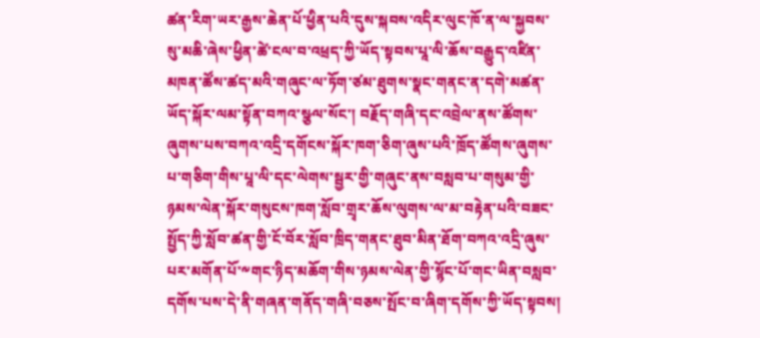ཚན་རིག་ཡར་རྒྱས་ཆེན་པོ་ཕྱིན་པའི་དུས་སྐབས་འདིར་ལུང་ཁོ་ན་ལ་སྐྱབས་སུ་མཆི་ཞེས་ཕྱིན་ཚེ་ངལ་བ་འཕྲད་ཀྱི་ཡོད་སྟབས་པཱ་ལི་ཆོས་བརྒྱུད་འཛིན་མཁན་ཚོས་ཚད་མའི་གཞུང་ལ་ཏོག་ཙམ་ཐུགས་སྣང་གནང་ན་དགེ་མཚན་ཡོད་སྐོར་ལམ་སྟོན་བཀའ་སྩལ་སོང་། བརྗོད་གཞི་དང་འབྲེལ་ནས་ཚོགས་ཞུགས་པས་བཀའ་འདྲི་དགོངས་སྐོར་ཁག་ཅིག་ཞུས་པའི་ཁྲོད་ཚོགས་ཞུགས་པ་གཅིག་གིས་པཱ་ལི་དང་ལེགས་སྦྱར་གྱི་གཞུང་ནས་བསླབ་པ་གསུམ་གྱི་ཉམས་ལེན་སྐོར་གསུངས་ཁག་སློབ་གྲྭར་ཆོས་ལུགས་ལ་མ་བརྟེན་པའི་བཟང་སྤྱོད་ཀྱི་སློབ་ཚན་གྱི་ངོ་བོར་སློབ་ཁྲིད་གནང་ཐུབ་མིན་ཐོག་བཀའ་འདྲི་ཞུས་པར་མགོན་པོ་༸གང་ཉིད་མཆོག་གིས་ཉམས་ལེན་གྱི་སྙོང་པོ་གང་ཡིན་བསླབ་དགོས་པས་དེ་ནི་གཞན་གནོད་གཞི་བཅས་སྤོང་བ་ཞིག་དགོས་ཀྱི་ཡོད་སྟབས།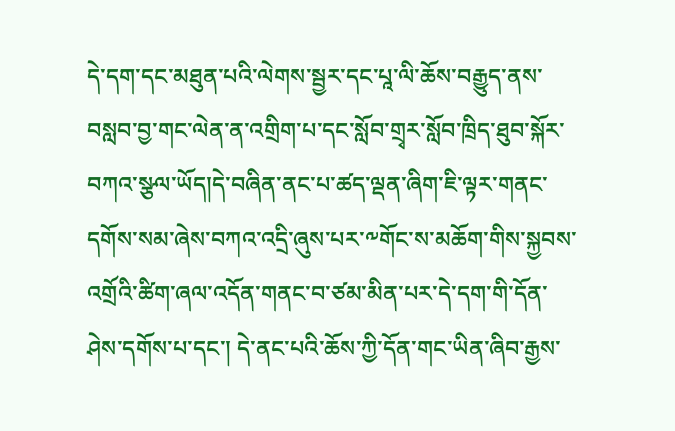དེ་དག་དང་མཐུན་པའི་ལེགས་སྦྱར་དང་པཱ་ལི་ཆོས་བརྒྱུད་ནས་བསླབ་བྱ་གང་ལེན་ན་འགྲིག་པ་དང་སློབ་གྲྭར་སློབ་ཁྲིད་ཐུབ་སྐོར་བཀའ་སྩལ་ཡོད།དེ་བཞིན་ནང་པ་ཚད་ལྡན་ཞིག་ཇི་ལྟར་གནང་དགོས་སམ་ཞེས་བཀའ་འདྲི་ཞུས་པར་༸གོང་ས་མཆོག་གིས་སྐྱབས་འགྲོའི་ཚིག་ཞལ་འདོན་གནང་བ་ཙམ་མིན་པར་དེ་དག་གི་དོན་ཤེས་དགོས་པ་དང་། དེ་ནང་པའི་ཆོས་ཀྱི་དོན་གང་ཡིན་ཞིབ་རྒྱས་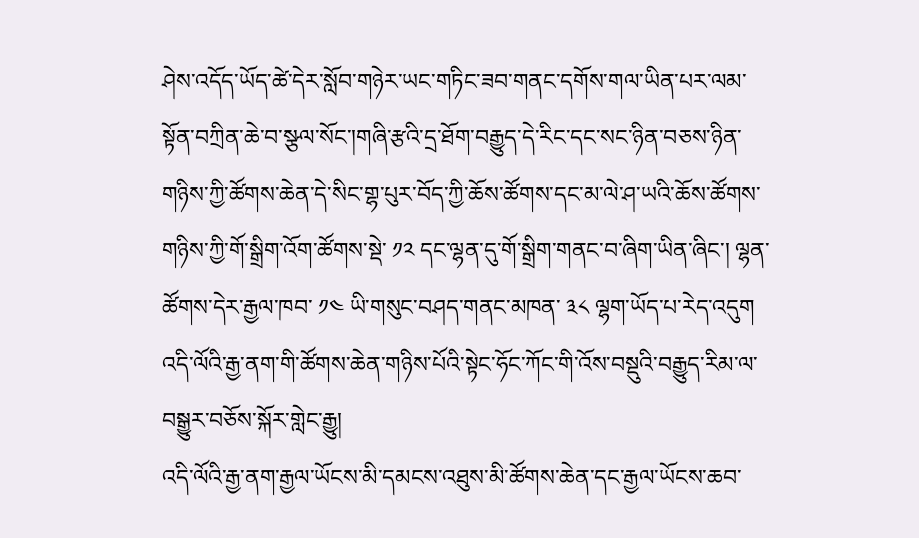ཤེས་འདོད་ཡོད་ཚེ་དེར་སློབ་གཉེར་ཡང་གཏིང་ཟབ་གནང་དགོས་གལ་ཡིན་པར་ལམ་སྟོན་བཀྲིན་ཆེ་བ་སྩལ་སོང་།གཞི་རྩའི་དྲ་ཐོག་བརྒྱུད་དེ་རིང་དང་སང་ཉིན་བཅས་ཉིན་གཉིས་ཀྱི་ཚོགས་ཆེན་དེ་སིང་གྷ་པུར་བོད་ཀྱི་ཆོས་ཚོགས་དང་མ་ལེ་ཤ་ཡའི་ཆོས་ཚོགས་གཉིས་ཀྱི་གོ་སྒྲིག་འོག་ཚོགས་སྡེ་ ༡༢ དང་ལྷན་དུ་གོ་སྒྲིག་གནང་བ་ཞིག་ཡིན་ཞིང་། ལྷན་ཚོགས་དེར་རྒྱལ་ཁབ་ ༡༤ ཡི་གསུང་བཤད་གནང་མཁན་ ༣༨ ལྷག་ཡོད་པ་རེད་འདུག
འདི་ལོའི་རྒྱ་ནག་གི་ཚོགས་ཆེན་གཉིས་པོའི་སྟེང་ཧོང་ཀོང་གི་འོས་བསྡུའི་བརྒྱུད་རིམ་ལ་བསྒྱུར་བཅོས་སྐོར་གླེང་རྒྱུ།
འདི་ལོའི་རྒྱ་ནག་རྒྱལ་ཡོངས་མི་དམངས་འཐུས་མི་ཚོགས་ཆེན་དང་རྒྱལ་ཡོངས་ཆབ་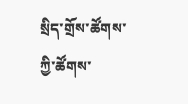སྲིད་གྲོས་ཚོགས་ཀྱི་ཚོགས་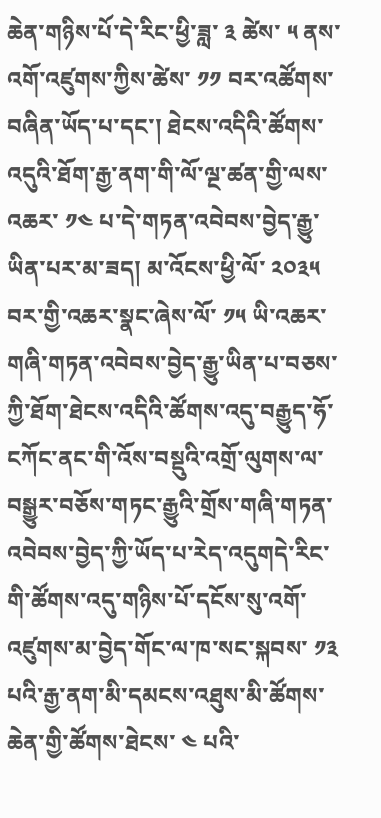ཆེན་གཉིས་པོ་དེ་རིང་ཕྱི་ཟླ་ ༣ ཚེས་ ༥ ནས་འགོ་འཛུགས་ཀྱིས་ཚེས་ ༡༡ བར་འཚོགས་བཞིན་ཡོད་པ་དང་། ཐེངས་འདིའི་ཚོགས་འདུའི་ཐོག་རྒྱ་ནག་གི་ལོ་ལྔ་ཚན་གྱི་ལས་འཆར་ ༡༤ པ་དེ་གཏན་འབེབས་བྱེད་རྒྱུ་ཡིན་པར་མ་ཟད། མ་འོངས་ཕྱི་ལོ་ ༢༠༣༥ བར་གྱི་འཆར་སྣང་ཞེས་ལོ་ ༡༥ ཡི་འཆར་གཞི་གཏན་འབེབས་བྱེད་རྒྱུ་ཡིན་པ་བཅས་ཀྱི་ཐོག་ཐེངས་འདིའི་ཚོགས་འདུ་བརྒྱུད་ཧོ་ངཀོང་ནང་གི་འོས་བསྡུའི་འགྲོ་ལུགས་ལ་བསྒྱུར་བཅོས་གཏང་རྒྱུའི་གྲོས་གཞི་གཏན་འབེབས་བྱེད་ཀྱི་ཡོད་པ་རེད་འདུགདེ་རིང་གི་ཚོགས་འདུ་གཉིས་པོ་དངོས་སུ་འགོ་འཛུགས་མ་བྱེད་གོང་ལ་ཁ་སང་སྐབས་ ༡༣ པའི་རྒྱ་ནག་མི་དམངས་འཐུས་མི་ཚོགས་ཆེན་གྱི་ཚོགས་ཐེངས་ ༤ པའི་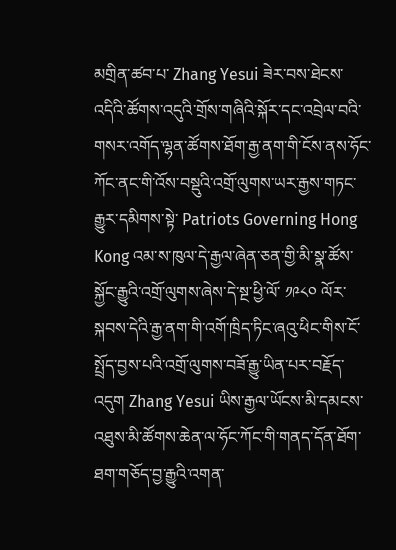མགྲིན་ཚབ་པ་ Zhang Yesui ཟེར་བས་ཐེངས་འདིའི་ཚོགས་འདུའི་གྲོས་གཞིའི་སྐོར་དང་འབྲེལ་བའི་གསར་འགོད་ལྷན་ཚོགས་ཐོག་རྒྱ་ནག་གི་ངོས་ནས་ཧོང་ཀོང་ནང་གི་འོས་བསྡུའི་འགྲོ་ལུགས་ཡར་རྒྱས་གཏང་རྒྱུར་དམིགས་སྟེ་ Patriots Governing Hong Kong འམ་ས་ཁུལ་དེ་རྒྱལ་ཞེན་ཅན་གྱི་མི་སྣ་ཚོས་སྐྱོང་རྒྱུའི་འགྲོ་ལུགས་ཞེས་དེ་སྔ་ཕྱི་ལོ་ ༡༩༨༠ ལོར་སྐབས་དེའི་རྒྱ་ནག་གི་འགོ་ཁྲིད་ཏིང་ཞའུ་ཕིང་གིས་ངོ་སྤྲོད་བྱས་པའི་འགྲོ་ལུགས་བཟོ་རྒྱུ་ཡིན་པར་བརྗོད་འདུག Zhang Yesui ཡིས་རྒྱལ་ཡོངས་མི་དམངས་འཐུས་མི་ཚོགས་ཆེན་ལ་ཧོང་ཀོང་གི་གནད་དོན་ཐོག་ཐག་གཅོད་བྱ་རྒྱུའི་འགན་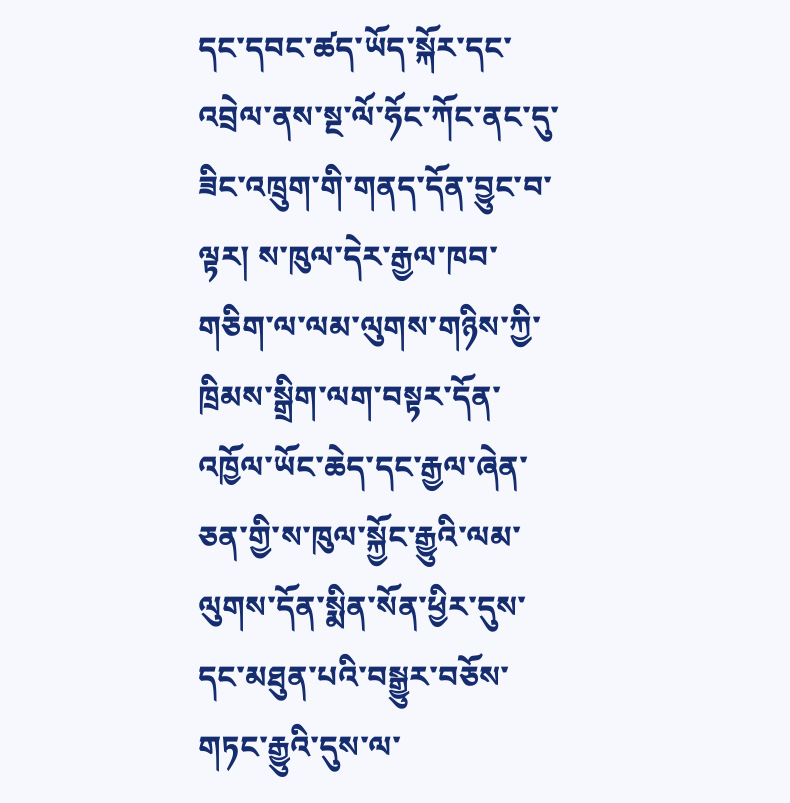དང་དབང་ཚད་ཡོད་སྐོར་དང་འབྲེལ་ནས་སྔ་ལོ་ཧོང་ཀོང་ནང་དུ་ཟིང་འཁྲུག་གི་གནད་དོན་བྱུང་བ་ལྟར། ས་ཁུལ་དེར་རྒྱལ་ཁབ་གཅིག་ལ་ལམ་ལུགས་གཉིས་ཀྱི་ཁྲིམས་སྒྲིག་ལག་བསྟར་དོན་འཁྱོལ་ཡོང་ཆེད་དང་རྒྱལ་ཞེན་ཅན་གྱི་ས་ཁུལ་སྐྱོང་རྒྱུའི་ལམ་ལུགས་དོན་སྨིན་སོན་ཕྱིར་དུས་དང་མཐུན་པའི་བསྒྱུར་བཅོས་གཏང་རྒྱུའི་དུས་ལ་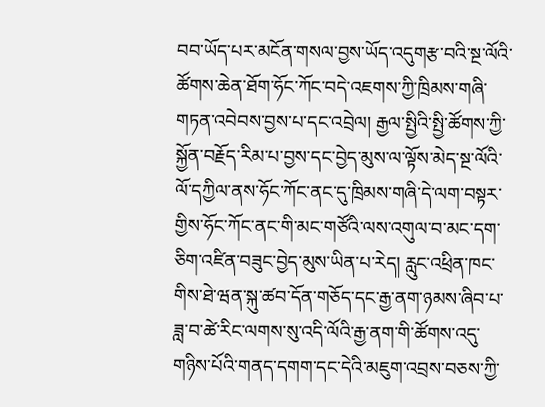བབ་ཡོད་པར་མངོན་གསལ་བྱས་ཡོད་འདུགརྩ་བའི་སྔ་ལོའི་ཚོགས་ཆེན་ཐོག་ཧོང་ཀོང་བདེ་འཇགས་ཀྱི་ཁྲིམས་གཞི་གཏན་འབེབས་བྱས་པ་དང་འབྲེལ། རྒྱལ་སྤྱིའི་སྤྱི་ཚོགས་ཀྱི་སྐྱོན་བརྗོད་རིམ་པ་བྱས་དང་བྱེད་མུས་ལ་ལྟོས་མེད་སྔ་ལོའི་ལོ་དཀྱིལ་ནས་ཧོང་ཀོང་ནང་དུ་ཁྲིམས་གཞི་དེ་ལག་བསྟར་གྱིས་ཧོང་ཀོང་ནང་གི་མང་གཙོའི་ལས་འགུལ་བ་མང་དག་ཅིག་འཛིན་བཟུང་བྱེད་མུས་ཡིན་པ་རེད། རླུང་འཕྲིན་ཁང་གིས་ཐེ་ཝན་སྐུ་ཚབ་དོན་གཅོད་དང་རྒྱ་ནག་ཉམས་ཞིབ་པ་ཟླ་བ་ཚེ་རིང་ལགས་སུ་འདི་ལོའི་རྒྱ་ནག་གི་ཚོགས་འདུ་གཉིས་པོའི་གནད་དགག་དང་དེའི་མཇུག་འབྲས་བཅས་ཀྱི་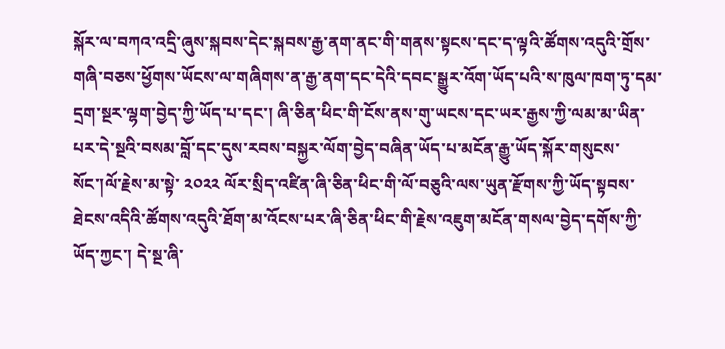སྐོར་ལ་བཀའ་འདྲི་ཞུས་སྐབས་དེང་སྐབས་རྒྱ་ནག་ནང་གི་གནས་སྟངས་དང་ད་ལྟའི་ཚོགས་འདུའི་གྲོས་གཞི་བཅས་ཕྱོགས་ཡོངས་ལ་གཞིགས་ན་རྒྱ་ནག་དང་དེའི་དབང་སྒྱུར་འོག་ཡོད་པའི་ས་ཁུལ་ཁག་ཏུ་དམ་དྲག་སྔར་ལྷག་བྱེད་ཀྱི་ཡོད་པ་དང་། ཞི་ཅིན་ཕིང་གི་ངོས་ནས་གུ་ཡངས་དང་ཡར་རྒྱས་ཀྱི་ལམ་མ་ཡིན་པར་དེ་སྔའི་བསམ་བློ་དང་དུས་རབས་བསྐྱར་ལོག་བྱེད་བཞིན་ཡོད་པ་མངོན་རྒྱུ་ཡོད་སྐོར་གསུངས་སོང་།ལོ་རྗེས་མ་སྟེ་ ༢༠༢༢ ལོར་སྲིད་འཛིན་ཞི་ཅིན་ཕིང་གི་ལོ་བཅུའི་ལས་ཡུན་རྫོགས་ཀྱི་ཡོད་སྟབས་ཐེངས་འདིའི་ཚོགས་འདུའི་ཐོག་མ་འོངས་པར་ཞི་ཅིན་ཕིང་གི་རྗེས་འཇུག་མངོན་གསལ་བྱེད་དགོས་ཀྱི་ཡོད་ཀྱང་། དེ་སྔ་ཞི་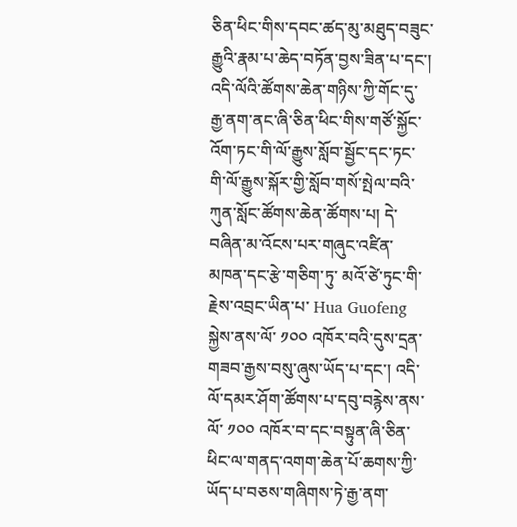ཅིན་ཕིང་གིས་དབང་ཚད་མུ་མཐུད་བཟུང་རྒྱུའི་རྣམ་པ་ཆེད་བཏོན་བྱས་ཟིན་པ་དང་། འདི་ལོའི་ཚོགས་ཆེན་གཉིས་ཀྱི་གོང་དུ་རྒྱ་ནག་ནང་ཞི་ཅིན་ཕིང་གིས་གཙོ་སྐྱོང་འོག་ཏང་གི་ལོ་རྒྱུས་སློབ་སྦྱོང་དང་ཏང་གི་ལོ་རྒྱུས་སྐོར་གྱི་སློབ་གསོ་སྤེལ་བའི་ཀུན་སློང་ཚོགས་ཆེན་ཚོགས་པ། དེ་བཞིན་མ་འོངས་པར་གཞུང་འཛིན་མཁན་དང་རྩེ་གཅིག་ཏུ་ མའོ་ཙེ་ཏུང་གི་རྗེས་འབྲང་ཡིན་པ་ Hua Guofeng སྐྱེས་ནས་ལོ་ ༡༠༠ འཁོར་བའི་དུས་དྲན་གཟབ་རྒྱས་བསུ་ཞུས་ཡོད་པ་དང་། འདི་ལོ་དམར་ཤོག་ཚོགས་པ་དབུ་བརྙེས་ནས་ལོ་ ༡༠༠ འཁོར་བ་དང་བསྟུན་ཞི་ཅིན་ཕིང་ལ་གནད་འགག་ཆེན་པོ་ཆགས་ཀྱི་ཡོད་པ་བཅས་གཞིགས་ཏེ་རྒྱ་ནག་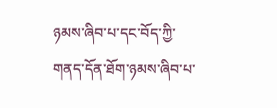ཉམས་ཞིབ་པ་དང་བོད་ཀྱི་གནད་དོན་ཐོག་ཉམས་ཞིབ་པ་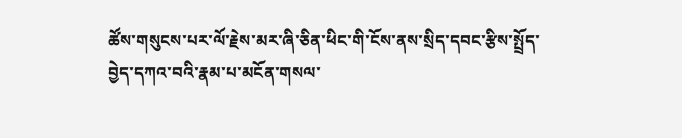ཚོས་གསུངས་པར་ལོ་རྗེས་མར་ཞི་ཅིན་ཕིང་གི་ངོས་ནས་སྲིད་དབང་རྩིས་སྤྲོད་བྱེད་དཀའ་བའི་རྣམ་པ་མངོན་གསལ་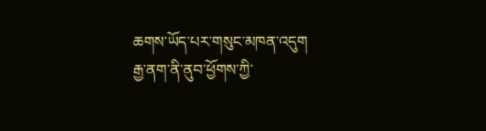ཆགས་ཡོད་པར་གསུང་མཁན་འདུག
རྒྱ་ནག་ནི་ནུབ་ཕྱོགས་ཀྱི་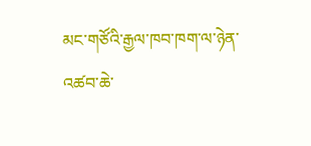མང་གཙོའི་རྒྱལ་ཁབ་ཁག་ལ་ཉེན་འཚབ་ཆེ་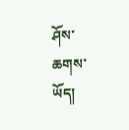ཤོས་ཆགས་ཡོད།